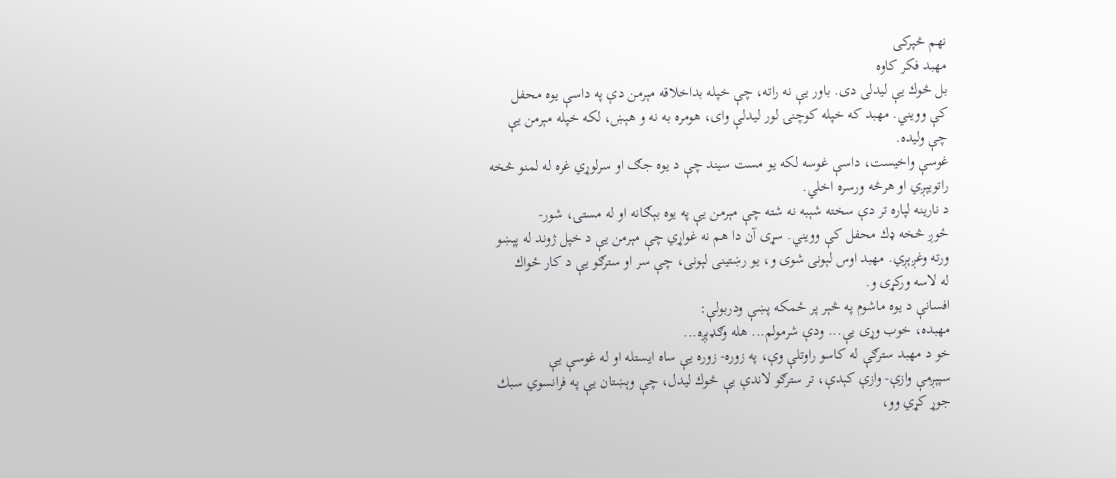نهم څپرکى
مهبد فكر كاوه
بل څوك يې ليدلى دى. باور يې نه راته، چې خپله بداخلاقه مېرمن دې په داسې يوه محفل
كې وويني. مهبد كه خپله كوچنۍ لور ليدلې واى، هومره به نه و هېښ، لكه خپله مېرمن يې
چې وليده.
غوسې واخيست، داسې غوسه لكه يو مست سيند چې د يوه جګ او سرلوړي غره له لمنو څخه
راتويېږي او هرڅه ورسره اخلي.
د نارينه لپاره تر دې سخته شېبه نه شته چې مېرمن يې په يوه بېګانه او له مستۍ، شور-
ځوږ څخه ډك محفل كې وويني. سړى آن دا هم نه غواړي چې مېرمن يې د خپل ژوند له پېښو
ورته وغږېږي. مهبد اوس لېونى شوى و، يو رښتينى لېونى، چې سر او سترګو يې د كار ځواك
له لاسه وركړى و.
افسانې د يوه ماشوم په څېر پر ځمكه پښې ودربولې:
مهبده، خوب وړى يې... ودې شرمولم... هله وګډېږه...
خو د مهبد سترګې له كاسو راوتلې وې، په زوره- زوره يې ساه ايستله او له غوسې يې
سپېږمې وازې- وازې كېدې، تر سترګو لاندې يې څوك ليدل، چې وېښتان يې په فرانسوي سبك
جوړ كړي وو،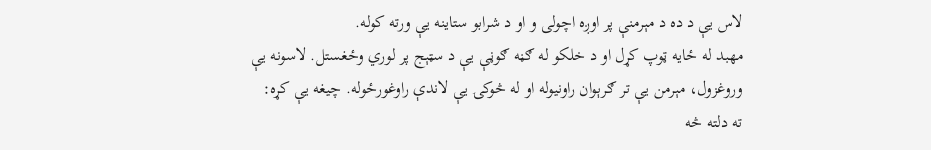لاس يې د ده د مېرمنې پر اوږه اچولى و او د شرابو ستاينه يې ورته كوله.
مهبد له ځايه ټوپ كړل او د خلكو له ګڼه ګوڼې يې د سټېج پر لوري وځغستل. لاسونه يې
وروغزول، مېرمن يې تر ګرېوان راونيوله او له څوكۍ يې لاندې راوغورځوله. چيغه يې كړه:
ته دلته څه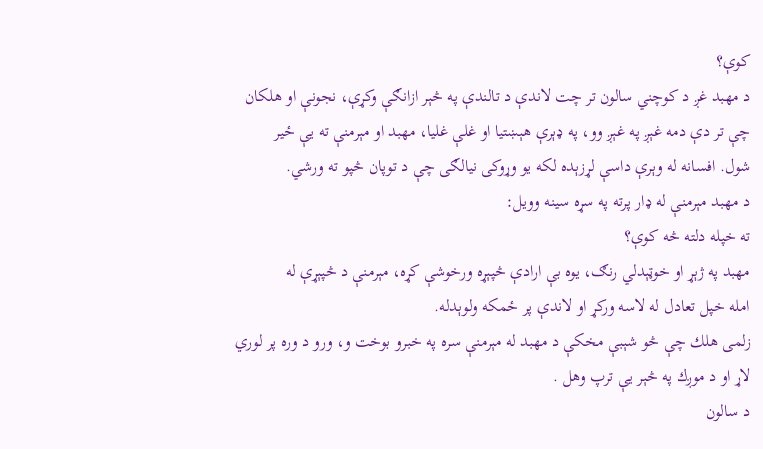كوې؟
د مهبد غږ د كوچني سالون تر چت لاندې د تالندې په څېر ازانګې وكړې، نجونې او هلكان
چې تر دې دمه غېږ په غېږ وو، په ډېرې هېښتيا او غلې غليا، مهبد او مېرمنې ته يې ځير
شول. افسانه له وېرې داسې لړزېده لكه يو وړوكى نيالګى چې د توپان څپو ته ورشي.
د مهبد مېرمنې له ډار پرته په سړه سينه وويل:
ته خپله دلته څه كوې؟
مهبد په ژېړ او خوټېدلي رنګ، يوه بې ارادې څپېړه ورخوشې كړه، مېرمنې د څپېړې له
امله خپل تعادل له لاسه وركړ او لاندې پر ځمكه ولوېدله.
زلمى هلك چې څو شېبې مخكې د مهبد له مېرمنې سره په خبرو بوخت و، ورو د وره پر لوري
لاړ او د موږك په څېر يې ترپ وهل .
د سالون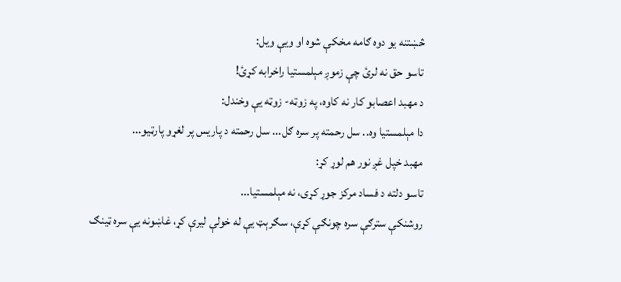څښتنه يو دوه ګامه مخكې شوه او ويې ويل:
تاسو حق نه لرئ چې زموږ مېلمستيا راخرابه كړئ!
د مهبد اعصابو كار نه كاوه، په زوټه- زوټه يې وخندل:
دا مېلمستيا وه.. سل رحمته پر سره ګل... سل رحمته د پاريس پر لغړو پارټيو...
مهبد خپل غږ نور هم لوړ كړ:
تاسو دلته د فساد مركز جوړ كړى، نه مېلمستيا...
روشنكې سترګې سره چونګې كړې، سګرېټ يې له خولې ليرې كړ، غاښونه يې سره ټينګ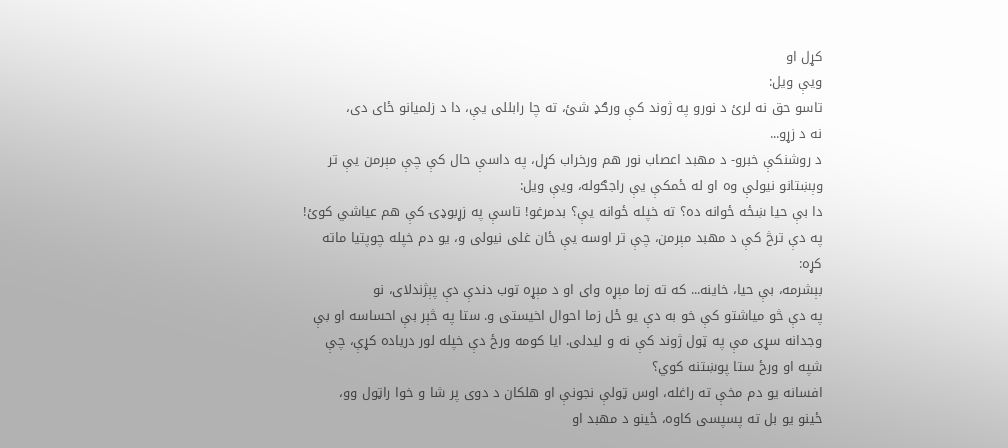كړل او
ويې ويل:
تاسو حق نه لرئ د نورو په ژوند كې ورګډ شئ، ته چا رابللى يې، دا د زلميانو ځاى دى،
نه د زړو...
د روشنكې خبرو- د مهبد اعصاب نور هم ورخراب كړل، په داسې حال كې چې مېرمن يې تر
وېښتانو نيولې وه او له ځمكې يې راجګوله، ويې ويل:
دا بې حيا ښځه ځوانه ده؟ ته خپله ځوانه يې؟ بدمرغو! تاسې په زړبوډۍ كې هم عياشي كوئ!
په دې ترڅ كې د مهبد مېرمن، چې تر اوسه يې ځان غلى نيولى و، يو دم خپله چوپتيا ماته
كړه:
بېشرمه، بې حيا، خاينه... كه ته زما مېړه واى او د مېړه توب دندې دې پېژندلاى، نو
په دې څو مياشتو كې خو به دې يو ځل زما احوال اخيستى و. ستا په څېر بې احساسه او بې
وجدانه سړى مې په ټول ژوند كې نه و ليدلى. ايا كومه ورځ دې خپله لور درياده كړې، چې
شپه او ورځ ستا پوښتنه كوي؟
افسانه يو دم مخې ته راغله، اوس ټولې نجونې او هلكان د دوى پر شا و خوا راټول وو،
ځينو يو بل ته پسپسى كاوه، ځينو د مهبد او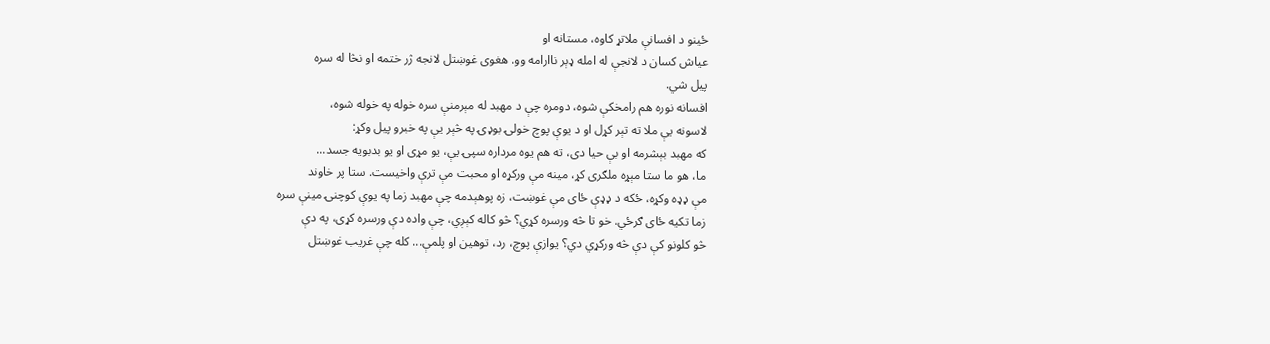ځينو د افسانې ملاتړ كاوه، مستانه او
عياش كسان د لانجې له امله ډېر ناارامه وو. هغوى غوښتل لانجه ژر ختمه او نڅا له سره
پيل شي.
افسانه نوره هم رامخكې شوه، دومره چې د مهبد له مېرمنې سره خوله په خوله شوه،
لاسونه يې ملا ته تېر كړل او د يوې پوچ خولۍ بوډۍ په څېر يې په خبرو پيل وكړ:
كه مهبد بېشرمه او بې حيا دى، ته هم يوه مرداره سپۍ يې، يو مړى او يو بدبويه جسد...
ما، هو ما ستا مېړه ملګرى كړ، مينه مې وركړه او محبت مې ترې واخيست. ستا پر خاوند
مې ډډه وكړه، ځكه د ډډې ځاى مې غوښت، زه پوهېدمه چې مهبد زما په يوې كوچنۍ مينې سره
زما تكيه ځاى ګرځي. خو تا څه ورسره كړي؟ څو كاله كېږي، چې واده دې ورسره كړى، په دې
څو كلونو كې دې څه وركړي دي؟ يوازې پوچ، رد، توهين او پلمې... كله چې غريب غوښتل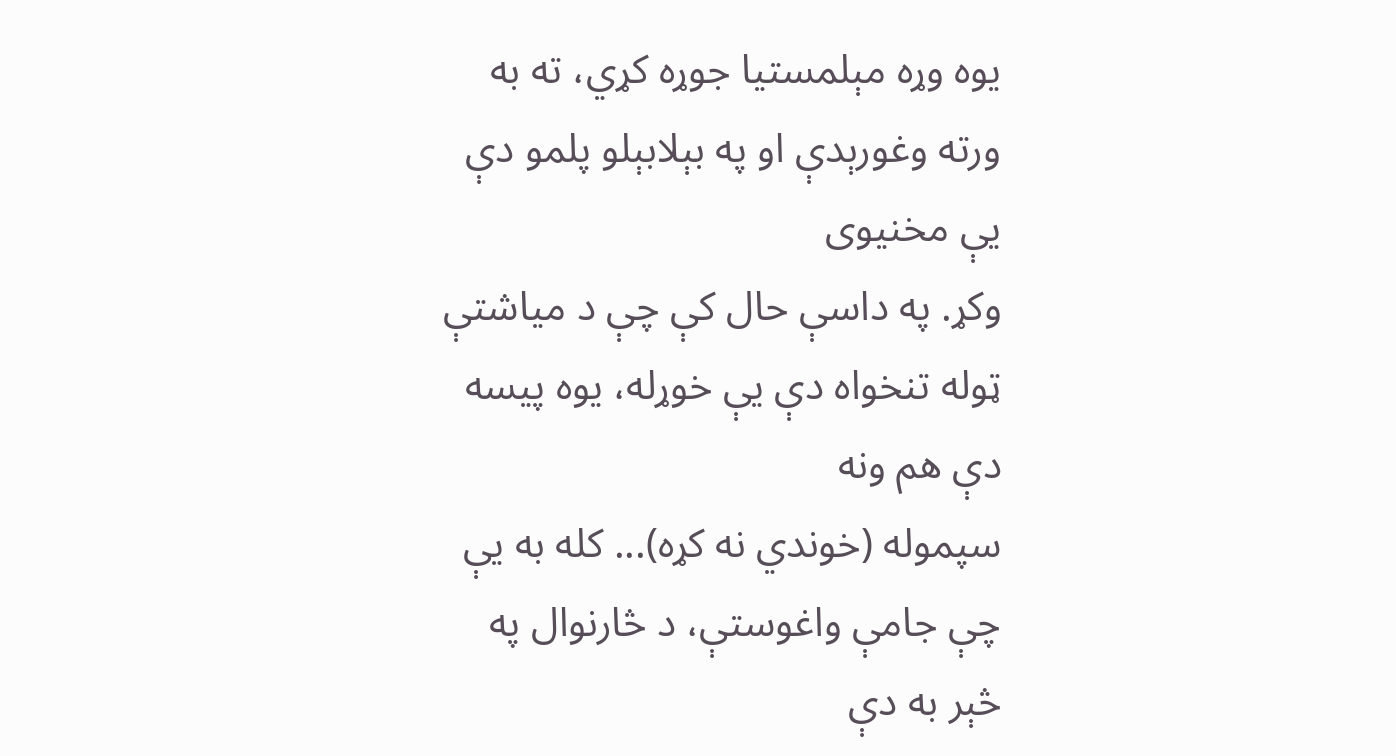يوه وړه مېلمستيا جوړه كړي، ته به ورته وغورېدې او په بېلابېلو پلمو دې يې مخنيوى
وكړ. په داسې حال كې چې د مياشتې ټوله تنخواه دې يې خوړله، يوه پيسه دې هم ونه
سپموله (خوندي نه كړه)... كله به يې چې جامې واغوستې، د څارنوال په څېر به دې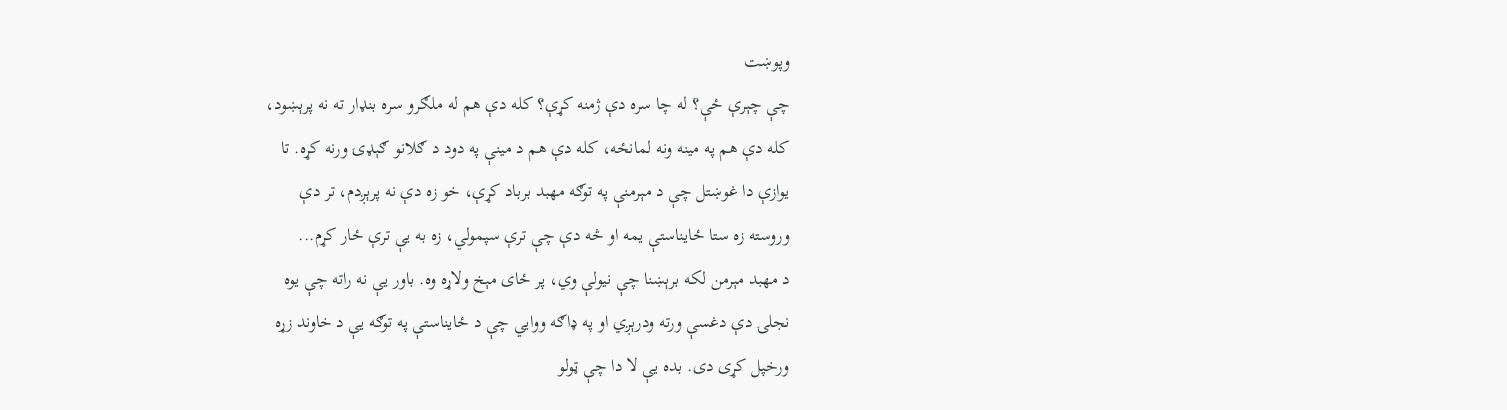وپوښت
چې چېرې ځې؟ له چا سره دې ژمنه كړې؟ كله دې هم له ملګرو سره بنډار ته نه پرېښود،
كله دې هم په مينه ونه لمانځه، كله دې هم د مينې په دود د ګلانو ګېډۍ ورنه كړه. تا
يوازې دا غوښتل چې د مېرمنې په توګه مهبد برباد كړې، خو زه دې نه پرېږدم، تر دې
وروسته زه ستا ځايناستې يمه او څه دې چې ترې سپمولي، زه به يې ترې ځار كړم...
د مهبد مېرمن لكه برېښنا چې نيولې وي، پر ځاى مېخ ولاړه وه. باور يې نه راته چې يوه
نجلۍ دې دغسې ورته ودرېږي او په ډاګه ووايي چې د ځايناستې په توګه يې د خاوند زړه
ورخپل كړى دى. بده يې لا دا چې ټولو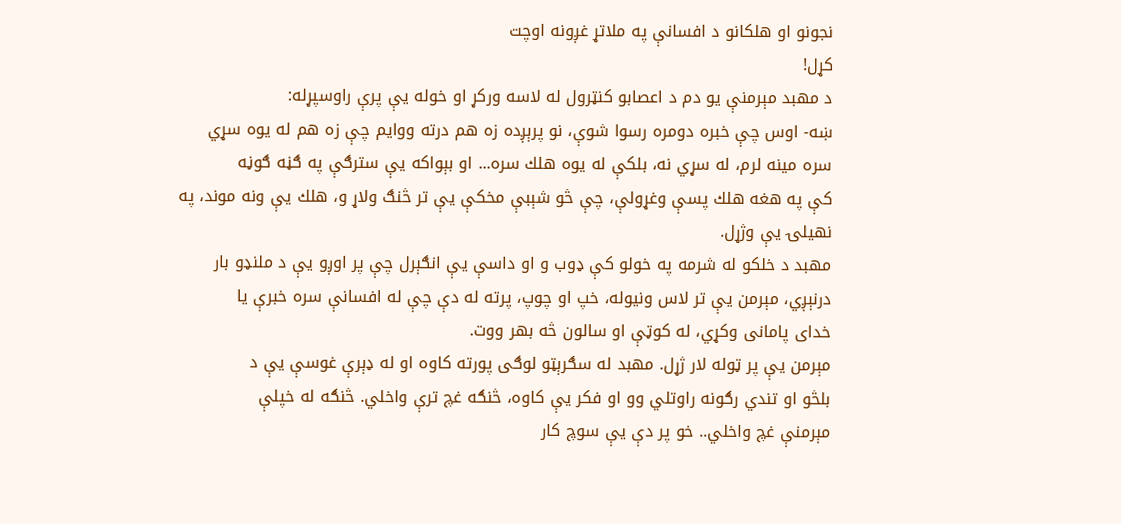نجونو او هلكانو د افسانې په ملاتړ غږونه اوچت
كړل!
د مهبد مېرمنې يو دم د اعصابو كنټرول له لاسه وركړ او خوله يې پرې راوسپړله:
ښه- اوس چې خبره دومره رسوا شوې، نو پرېږده زه هم درته ووايم چې زه هم له يوه سړي
سره مينه لرم، له سړي نه، بلكې له يوه هلك سره... او بېواكه يې سترګې په ګڼه ګوڼه
كې په هغه هلك پسې وغړولې، چې څو شېبې مخكې يې تر څنګ ولاړ و، هلك يې ونه موند، په
نهيلۍ يې وژړل.
مهبد د خلكو له شرمه په خولو كې ډوب و او داسې يې انګېرل چې پر اوږو يې د ملنډو بار
درنېږي، مېرمن يې تر لاس ونيوله، خپ او چوپ، پرته له دې چې له افسانې سره خبرې يا
خداى پامانى وكړي، له كوټې او سالون څه بهر ووت.
مېرمن يې پر ټوله لار ژړل. مهبد له سګرېټو لوګى پورته كاوه او له ډېرې غوسې يې د
بلڅو او تندي رګونه راوتلي وو او فكر يې كاوه، څنګه غچ ترې واخلي. څنګه له خپلې
مېرمنې غچ واخلي.. خو پر دې يې سوچ كار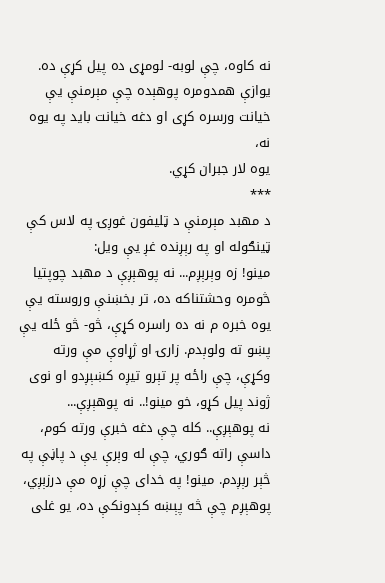نه كاوه، چې لوبه- لومړى ده پيل كړې ده.
يوازې همدومره پوهېده چې مېرمنې يې خيانت ورسره كړى او دغه خيانت بايد په يوه نه،
يوه لار جبران كړي.
***
د مهبد مېرمنې د ټليفون غوږۍ په لاس كې ټينګوله او په رېږنده غږ يې ويل:
مينو! زه وېرېږم... نه پوهېږې د مهبد چوپتيا څومره وحشتناكه ده، تر بخښنې وروسته يې
يوه خبره م نه ده راسره كړې، څو- څو ځله يې پښو ته ولوېدم. زارۍ او ژړاوې مې ورته
وكړې، چې راځه پر تېرو تيږه كښېږدو او نوى ژوند پيل كړو، خو مينو!.. نه پوهېږې...
نه پوهېږې.. كله چې دغه خبرې ورته كوم، داسې راته ګوري، چې له وېرې يې د پاڼې په
څېر رېږدم. مينو! په خداى چې زړه مې درزېږي، پوهېږم چې څه پېښه كېدونكې ده، يو غلى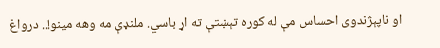او ناپېژندوى احساس مې له كوره تېښتې ته اړ باسي. ملنډې مه وهه مينو!.. درواغ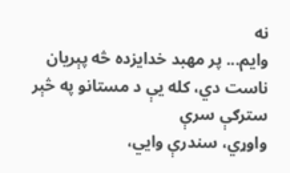نه
وايم... پر مهبد خدايزده څه پېريان ناست دي، كله يې د مستانو په څېر سترګې سرې
واوړي، سندرې وايي،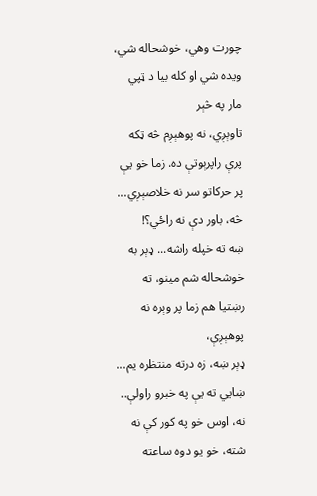چورت وهي، خوشحاله شي، ويده شي او كله بيا د ټپي مار په څېر
تاوېږي، نه پوهېږم څه ټكه پرې راپرېوتې ده. زما خو يې پر حركاتو سر نه خلاصېږي...
څه، باور دې نه راځي؟!
ښه ته خپله راشه... ډېر به خوشحاله شم مينو، ته رښتيا هم زما پر وېره نه پوهېږې،
ډېر ښه، زه درته منتظره يم... ښايي ته يې په خبرو راولې.. نه، اوس خو په كور كې نه
شته، خو يو دوه ساعته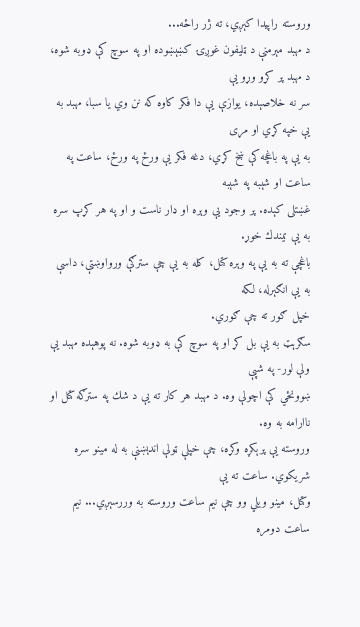وروسته راپيدا كېږي، ته ژر راځه...
د مهبد مېرمنې د ټليفون غوږۍ كښېښوده او په سوچ كې ډوبه شوه، د مهبد پر كړو وړو يې
سر نه خلاصېده، يوازې يې دا فكر كاوه كه نن وي يا سبا، مهبد به يې خپه كړي او مړى
به يې په باغچه كې ښخ كړي، دغه فكر يې ورځ په ورځ، ساعت په ساعت او شېبه په شېبه
غښتلى كېده. پر وجود يې وېره او ډار ناست و او په هر كړپ سره به يې تيندك خوړ.
باغچې ته به يې په وېره كتل، كله به يې چې سترګې ورواوښتې، داسې به يې انګېرله، لكه
خپل ګور ته چې ګوري.
سګرېټ به يې بل كړ او په سوچ كې به ډوبه شوه. نه پوهېده مهبد يې ولې لور- په شپې
ښوونځي كې اچولې وه. د مهبد هر كار ته يې د شك په سترګه كتل او ناارامه به وه.
وروسته يې پرېكړه وكړه، چې خپلې ټولې اندېښنې به له مينو سره شريكوي. ساعت ته يې
وكتل، مينو ويلي وو چې نيم ساعت وروسته به وررسېږي... نيم ساعت دومره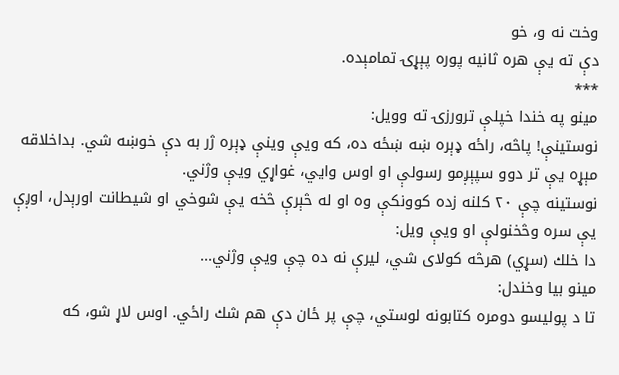وخت نه و، خو
دې ته يې هره ثانيه پوره پېړۍ تمامېده.
***
مينو په خندا خپلې ترورزۍ ته وويل:
نوستينې! پاڅه، راځه ډېره ښه ښځه ده، كه ويې وينې ډېره ژر به دې خوښه شي. بداخلاقه
مېړه يې تر دوو سپېږمو رسولې او اوس وايي، غواړي ويې وژني.
نوستينه چې ۲۰ كلنه زده كوونكې وه او له څېرې څخه يې شوخي او شيطانت اورېدل، اوږې
يې سره وڅخنولې او ويې ويل:
دا خلك (سړي) هرڅه كولاى شي، ليرې نه ده چې ويې وژني...
مينو بيا وخندل:
تا د پوليسو دومره كتابونه لوستي، چې پر ځان دې هم شك راځي. اوس لاړ شو، كه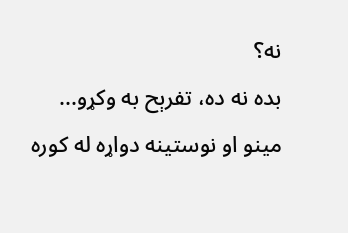نه؟
بده نه ده، تفرېح به وكړو...
مينو او نوستينه دواړه له كوره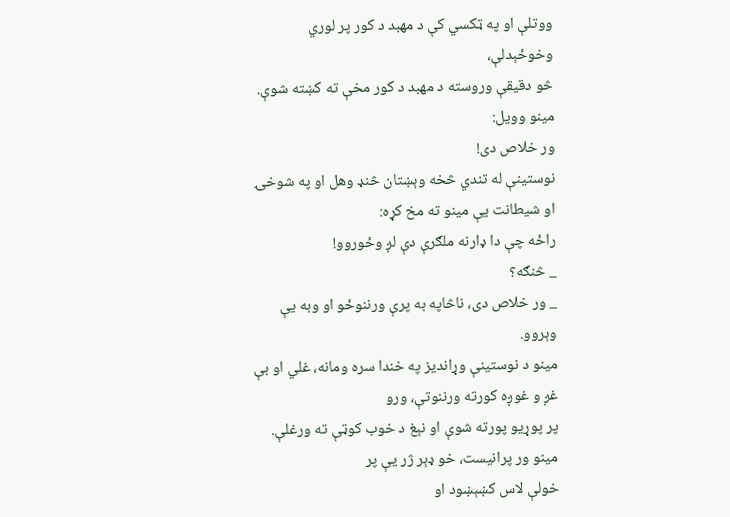ووتلې او په ټكسي كې د مهبد د كور پر لوري وخوځېدلې،
څو دقيقې وروسته د مهبد د كور مخې ته كښته شوې.
مينو وويل:
ور خلاص دى!
نوستينې له تندي څخه وېښتان څنډ وهل او په شوخۍ او شيطانت يې مينو ته مخ كړه:
راځه چې دا ډارنه ملګرې دې لږ وځوروو!
_ څنګه؟
_ ور خلاص دى، ناڅاپه به پرې ورننوځو او وبه يې وېروو.
مينو د نوستينې وړانديز په خندا سره ومانه، غلي او بې غږ و غوږه كورته ورننوتې، ورو
پر پوړيو پورته شوې او نېغ د خوب كوټې ته ورغلې. مينو ور پرانيست، خو ډېر ژر يې پر
خولې لاس كښېښود او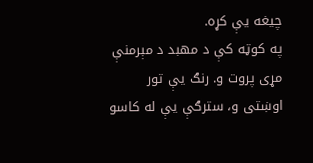چيغه يې كړه.
په كوټه كې د مهبد د مېرمنې مړى پروت و. رنګ يې تور اوښتى و، سترګې يې له كاسو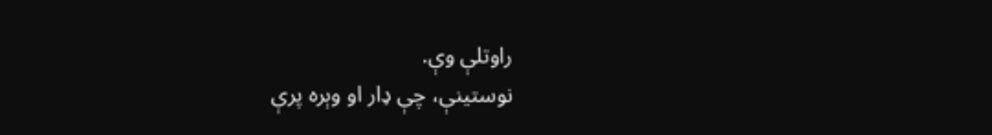راوتلې وې.
نوستينې، چې ډار او وېره پرې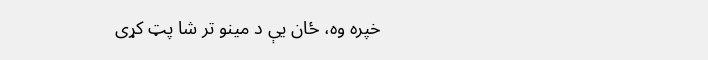خپره وه، ځان يې د مينو تر شا پټ كړى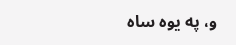و، په يوه ساه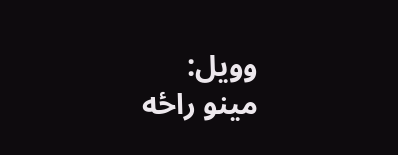وويل:
مينو راځه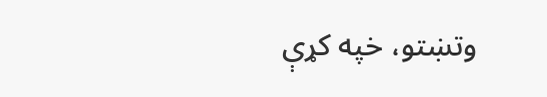وتښتو، خپه كړې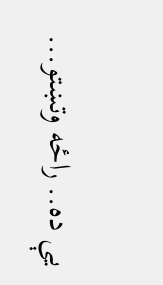يې ده.. راځه وتښتو...